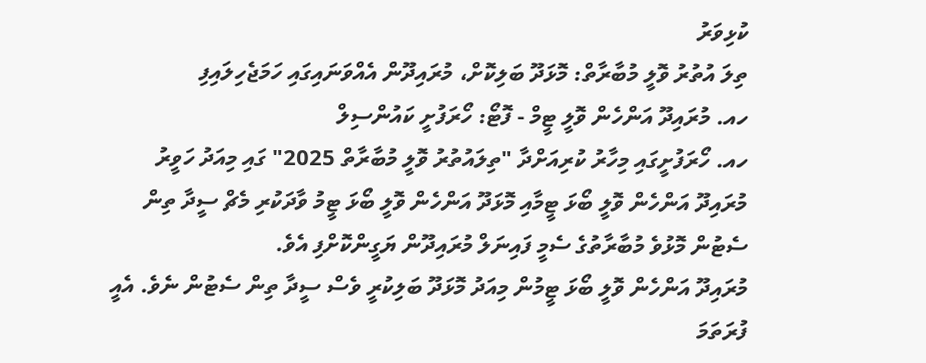ކުޅިވަރު
ތިލަ އުތުރު ވޮލީ މުބާރާތް: މޮޅަދޫ ބަލިކޮށް، މުރައިދޫން އެއްވަނައިގައި ހަމަޖެހިލައިފި
ހއ. މުރައިދޫ އަންހެން ވޮލީ ޓީމް - ފޮޓޯ: ހޯރަފުށީ ކައުންސިލް
ހއ. ހޯރަފުށީގައި މިހާރު ކުރިއަށްދާ "ތިލައުތުރު ވޮލީ މުބާރާތް 2025" ގައި މިއަދު ހަވީރު މުރައިދޫ އަންހެން ވޮލީ ބޯޅަ ޓީމާއި މޮޅަދޫ އަންހެން ވޮލީ ބޯޅަ ޓީމު ވާދަކުރި މެޗް ސީދާ ތިން ސެޓުން މޮޅުވެ މުބާރާތުގެ ސެމީ ފައިނަލް މުރައިދޫން ޔަގީންކޮށްފި އެވެ.
މުރައިދޫ އަންހެން ވޮލީ ބޯޅަ ޓީމުން މިއަދު މޮޅަދޫ ބަލިކުރީ ވެސް ސީދާ ތިން ސެޓުން ނެވެ. އެއީ ފުރަތަމަ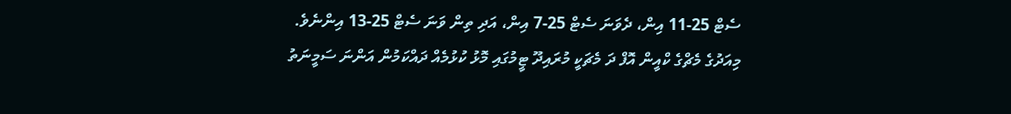ސެޓް 25-11 އިން، ދެވަނަ ސެޓް 25-7 އިން، އަދި ތިން ވަނަ ސެޓް 25-13 އިންނެވެ.
މިއަދުގެ މެޗްގެ ކްއީން އޮފް ދަ މެޗަކީ މުރައިދޫ ޓީމުގައި މޮޅު ކުޅުމެއް ދައްކަމުން އަންނަ ސަމީނަތު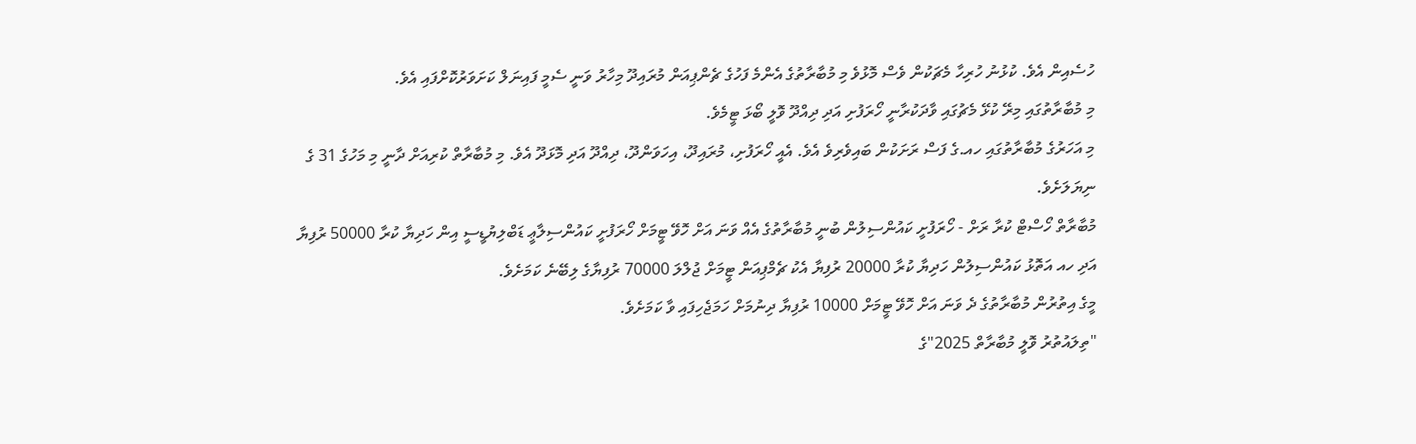ހުސެއިން އެވެ. ކުޅުނު ހުރިހާ މެޗަކުން ވެސް މޮޅުވެ މި މުބާރާތުގެ އެންމެ ފަހުގެ ޗެންޕިއަން މުރައިދޫ މިހާރު ވަނީ ސެމީ ފައިނަލް ކަށަވަރުކޮށްފައި އެވެ.
މި މުބާރާތުގައި މިރޭ ކުޅޭ މެޗުގައި ވާދަކުރާނީ ހޯރަފުށި އަދި ދިއްދޫ ވޮލީ ބޯޅަ ޓީމެވެ.
މި އަހަރުގެ މުބާރާތުގައި ހއ.ގެ ފަސް ރަށަކުން ބައިވެރިވެ އެވެ. އެއީ ހޯރަފުށި، މުރައިދޫ، އިހަވަންދޫ، ދިއްދޫ އަދި މޮޅަދޫ އެވެ. މި މުބާރާތް ކުރިއަށް ދާނީ މި މަހުގެ 31 ގެ ނިޔަލަށެވެ.
މުބާރާތް ހޯސްޓް ކުރާ ރަށް - ހޯރަފުށީ ކައުންސިލުން ބުނީ މުބާރާތުގެ އެއް ވަނަ އަށް ހޮވޭ ޓީމަށް ހޯރަފުށީ ކައުންސިލާޢީ ޑަބްލިޔުޑީސީ އިން ހަދިޔާ ކުރާ 50000 ރުފިޔާ އަދި ހއ އަތޮޅު ކައުންސިލުން ހަދިޔާ ކުރާ 20000 ރުފިޔާ އެކު ޗެމްޕިއަން ޓީމަށް ޖުލްލަ 70000 ރުފިޔާގެ ލިބޭނެ ކަމަށެވެ.
މީގެ އިތުރުން މުބާރާތުގެ ދެ ވަނަ އަށް ހޮވޭ ޓީމަށް 10000 ރުފިޔާ ދިނުމަށް ހަމަޖެހިފައި ވާ ކަމަށެވެ.
"ތިލައުތުރު ވޮލީ މުބާރާތް 2025"ގެ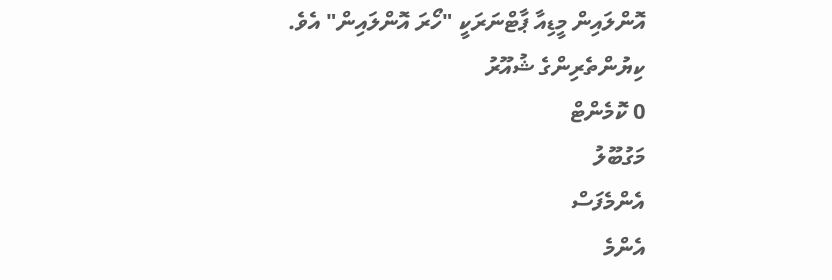އޮންލައިން މީޑިއާ ޕާޓްނަރަކީ "ހޯރަ އޮންލައިން" އެވެ.
ކިޔުންތެރިންގެ ޝުއޫރު
0 ކޮމެންޓް
މަގުބޫލު
އެންމެފަސް
އެންމެ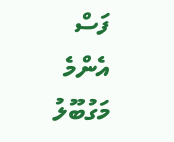ފަސް
އެންމެ މަގުބޫލު